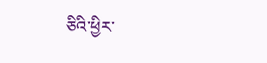ཅིའི་ཕྱིར་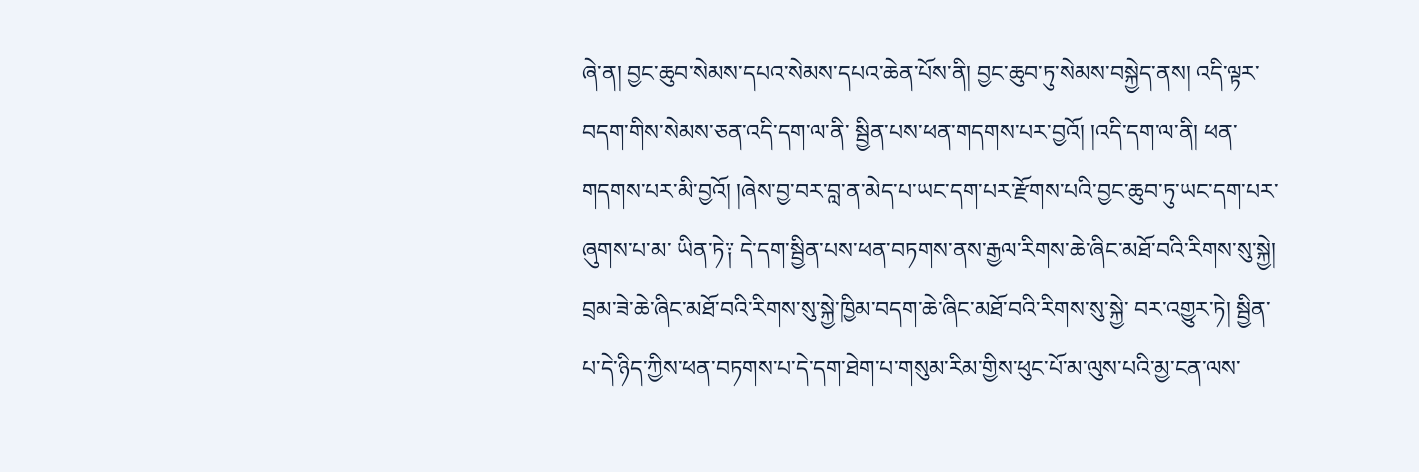ཞེ་ན། བྱང་ཆུབ་སེམས་དཔའ་སེམས་དཔའ་ཆེན་པོས་ནི། བྱང་ཆུབ་ཏུ་སེམས་བསྐྱེད་ནས། འདི་ལྟར་བདག་གིས་སེམས་ཅན་འདི་དག་ལ་ནི་ སྦྱིན་པས་ཕན་གདགས་པར་བྱའོ། །འདི་དག་ལ་ནི། ཕན་གདགས་པར་མི་བྱའོ། །ཞེས་བྱ་བར་བླ་ན་མེད་པ་ཡང་དག་པར་རྫོགས་པའི་བྱང་ཆུབ་ཏུ་ཡང་དག་པར་ཞུགས་པ་མ་ ཡིན་ཏེ༑ དེ་དག་སྦྱིན་པས་ཕན་བཏགས་ནས་རྒྱལ་རིགས་ཆེ་ཞིང་མཐོ་བའི་རིགས་སུ་སྐྱེ། བྲམ་ཟེ་ཆེ་ཞིང་མཐོ་བའི་རིགས་སུ་སྐྱེ་ཁྱིམ་བདག་ཆེ་ཞིང་མཐོ་བའི་རིགས་སུ་སྐྱེ་ བར་འགྱུར་ཏེ། སྦྱིན་པ་དེ་ཉིད་ཀྱིས་ཕན་བཏགས་པ་དེ་དག་ཐེག་པ་གསུམ་རིམ་གྱིས་ཕུང་པོ་མ་ལུས་པའི་མྱ་ངན་ལས་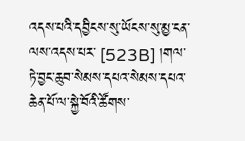འདས་པའི་དབྱིངས་སུ་ཡོངས་སུ་མྱ་ངན་ལས་འདས་པར་ [523B] །གལ་ཏེ་བྱང་ཆུབ་སེམས་དཔའ་སེམས་དཔའ་ཆེན་པོ་ལ་སྐྱེ་བོའི་ཚོགས་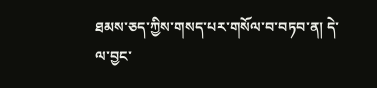ཐམས་ཅད་ཀྱིས་གསད་པར་གསོལ་བ་བཏབ་ན། དེ་ལ་བྱང་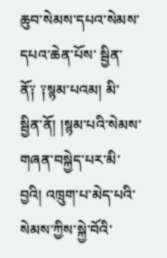ཆུབ་སེམས་དཔའ་སེམས་དཔའ་ཆེན་པོས་ སྦྱིན་ནོ༑ ༑སྙམ་པའམ། མི་སྦྱིན་ནོ། །སྙམ་པའི་སེམས་གཞན་བསྐྱེད་པར་མི་བྱའི། འཁྲུག་པ་མེད་པའི་སེམས་ཀྱིས་སྐྱེ་བོའི་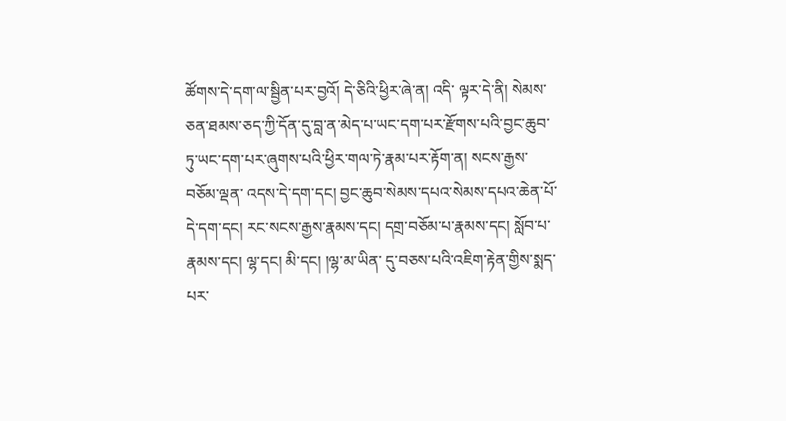ཚོགས་དེ་དག་ལ་སྦྱིན་པར་བྱའོ། དེ་ཅིའི་ཕྱིར་ཞེ་ན། འདི་ ལྟར་དེ་ནི། སེམས་ཅན་ཐམས་ཅད་ཀྱི་དོན་དུ་བླ་ན་མེད་པ་ཡང་དག་པར་རྫོགས་པའི་བྱང་ཆུབ་ཏུ་ཡང་དག་པར་ཞུགས་པའི་ཕྱིར་གལ་ཏེ་རྣམ་པར་རྟོག་ན། སངས་རྒྱས་བཅོམ་ལྡན་ འདས་དེ་དག་དང། བྱང་ཆུབ་སེམས་དཔའ་སེམས་དཔའ་ཆེན་པོ་དེ་དག་དང། རང་སངས་རྒྱས་རྣམས་དང། དགྲ་བཅོམ་པ་རྣམས་དང། སློབ་པ་རྣམས་དང། ལྷ་དང། མི་དང། །ལྷ་མ་ཡིན་ དུ་བཅས་པའི་འཇིག་རྟེན་གྱིས་སྨད་པར་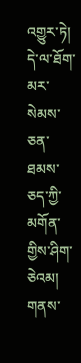འགྱུར་ཏེ། དེ་ལ་ཐོག་མར་སེམས་ཅན་ཐམས་ཅད་ཀྱི་མགོན་གྱིས་ཤིག་ཅེའམ། གནས་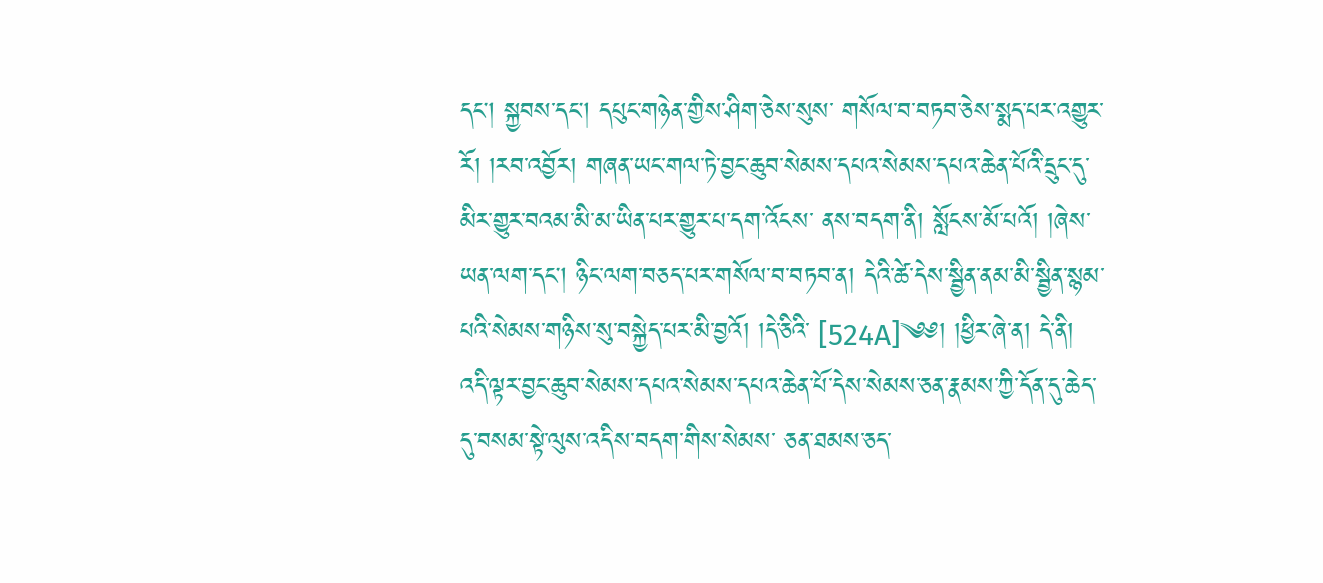དང། སྐྱབས་དང། དཔུང་གཉེན་གྱིས་ཤིག་ཅེས་སུས་ གསོལ་བ་བཏབ་ཅེས་སྨད་པར་འགྱུར་རོ། །རབ་འབྱོར། གཞན་ཡང་གལ་ཏེ་བྱང་ཆུབ་སེམས་དཔའ་སེམས་དཔའ་ཆེན་པོའི་དྲུང་དུ་མིར་གྱུར་བའམ་མི་མ་ཡིན་པར་གྱུར་པ་དག་འོངས་ ནས་བདག་ནི། སློངས་མོ་པའོ། །ཞེས་ཡན་ལག་དང། ཉིང་ལག་བཅད་པར་གསོལ་བ་བཏབ་ན། དེའི་ཚེ་དེས་སྦྱིན་ནམ་མི་སྦྱིན་སྙམ་པའི་སེམས་གཉིས་སུ་བསྐྱེད་པར་མི་བྱའོ། །དེ་ཅིའི་ [524A]༄༅། །ཕྱིར་ཞེ་ན། དེ་ནི། འདི་ལྟར་བྱང་ཆུབ་སེམས་དཔའ་སེམས་དཔའ་ཆེན་པོ་དེས་སེམས་ཅན་རྣམས་ཀྱི་དོན་དུ་ཆེད་དུ་བསམ་སྟེ་ལུས་འདིས་བདག་གིས་སེམས་ ཅན་ཐམས་ཅད་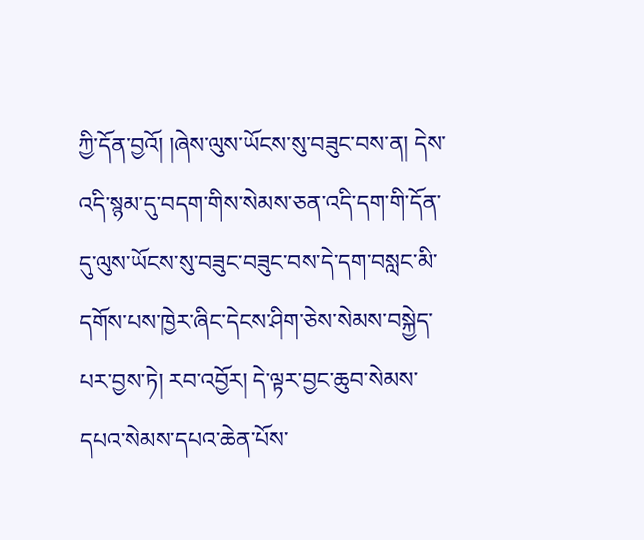ཀྱི་དོན་བྱའོ། །ཞེས་ལུས་ཡོངས་སུ་བཟུང་བས་ན། དེས་འདི་སྙམ་དུ་བདག་གིས་སེམས་ཅན་འདི་དག་གི་དོན་དུ་ལུས་ཡོངས་སུ་བཟུང་བཟུང་བས་དེ་དག་བསླང་མི་ དགོས་པས་ཁྱེར་ཞིང་དེངས་ཤིག་ཅེས་སེམས་བསྐྱེད་པར་བྱས་ཏེ། རབ་འབྱོར། དེ་ལྟར་བྱང་ཆུབ་སེམས་དཔའ་སེམས་དཔའ་ཆེན་པོས་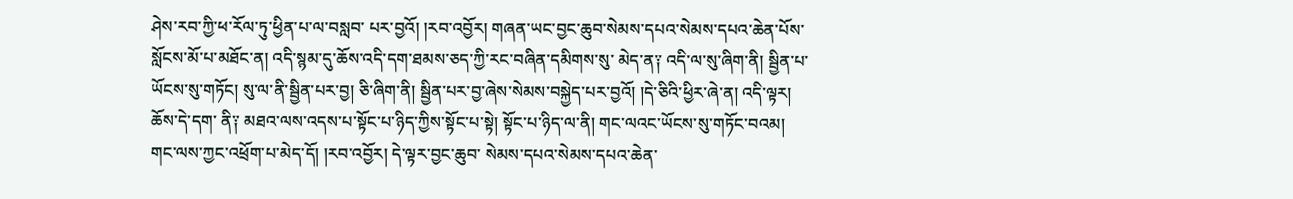ཤེས་རབ་ཀྱི་ཕ་རོལ་ཏུ་ཕྱིན་པ་ལ་བསླབ་ པར་བྱའོ། །རབ་འབྱོར། གཞན་ཡང་བྱང་ཆུབ་སེམས་དཔའ་སེམས་དཔའ་ཆེན་པོས་སློངས་མོ་པ་མཐོང་ན། འདི་སྙམ་དུ་ཆོས་འདི་དག་ཐམས་ཅད་ཀྱི་རང་བཞིན་དམིགས་སུ་ མེད་ན༑ འདི་ལ་སུ་ཞིག་ནི། སྦྱིན་པ་ཡོངས་སུ་གཏོང། སུ་ལ་ནི་སྦྱིན་པར་བྱ། ཅི་ཞིག་ནི། སྦྱིན་པར་བྱ་ཞེས་སེམས་བསྐྱེད་པར་བྱའོ། །དེ་ཅིའི་ཕྱིར་ཞེ་ན། འདི་ལྟར། ཆོས་དེ་དག་ ནི༑ མཐའ་ལས་འདས་པ་སྟོང་པ་ཉིད་ཀྱིས་སྟོང་པ་སྟེ། སྟོང་པ་ཉིད་ལ་ནི། གང་ལའང་ཡོངས་སུ་གཏོང་བའམ། གང་ལས་ཀྱང་འཕྲོག་པ་མེད་དོ། །རབ་འབྱོར། དེ་ལྟར་བྱང་ཆུབ་ སེམས་དཔའ་སེམས་དཔའ་ཆེན་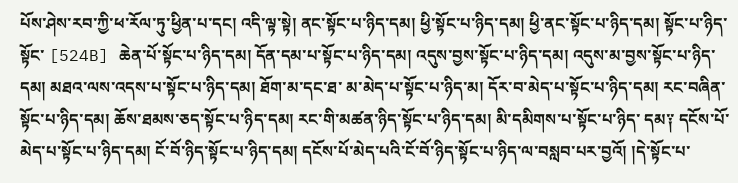པོས་ཤེས་རབ་ཀྱི་ཕ་རོལ་ཏུ་ཕྱིན་པ་དང། འདི་ལྟ་སྟེ། ནང་སྟོང་པ་ཉིད་དམ། ཕྱི་སྟོང་པ་ཉིད་དམ། ཕྱི་ནང་སྟོང་པ་ཉིད་དམ། སྟོང་པ་ཉིད་སྟོང་ [524B] ཆེན་པོ་སྟོང་པ་ཉིད་དམ། དོན་དམ་པ་སྟོང་པ་ཉིད་དམ། འདུས་བྱས་སྟོང་པ་ཉིད་དམ། འདུས་མ་བྱས་སྟོང་པ་ཉིད་དམ། མཐའ་ལས་འདས་པ་སྟོང་པ་ཉིད་དམ། ཐོག་མ་དང་ཐ་ མ་མེད་པ་སྟོང་པ་ཉིད་མ། དོར་བ་མེད་པ་སྟོང་པ་ཉིད་དམ། རང་བཞིན་སྟོང་པ་ཉིད་དམ། ཆོས་ཐམས་ཅད་སྟོང་པ་ཉིད་དམ། རང་གི་མཚན་ཉིད་སྟོང་པ་ཉིད་དམ། མི་དམིགས་པ་སྟོང་པ་ཉིད་ དམ༑ དངོས་པོ་མེད་པ་སྟོང་པ་ཉིད་དམ། ངོ་བོ་ཉིད་སྟོང་པ་ཉིད་དམ། དངོས་པོ་མེད་པའི་ངོ་བོ་ཉིད་སྟོང་པ་ཉིད་ལ་བསླབ་པར་བྱའོ། །དེ་སྟོང་པ་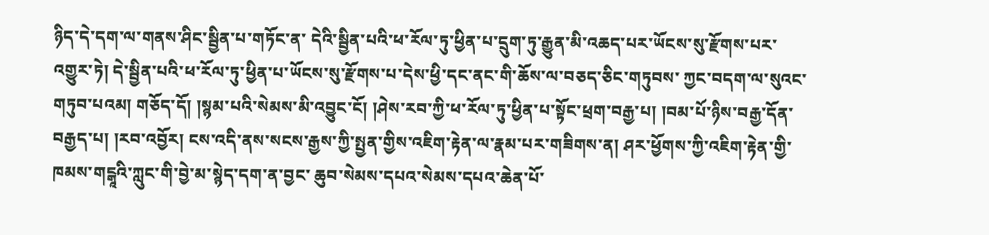ཉིད་དེ་དག་ལ་གནས་ཤིང་སྦྱིན་པ་གཏོང་ན་ དེའི་སྦྱིན་པའི་ཕ་རོལ་ཏུ་ཕྱིན་པ་དྲུག་ཏུ་རྒྱུན་མི་འཆད་པར་ཡོངས་སུ་རྫོགས་པར་འགྱུར་ཏེ། དེ་སྦྱིན་པའི་ཕ་རོལ་ཏུ་ཕྱིན་པ་ཡོངས་སུ་རྫོགས་པ་དེས་ཕྱི་དང་ནང་གི་ཆོས་ལ་བཅད་ཅིང་གཏུབས་ ཀྱང་བདག་ལ་སུའང་གཏུབ་པའམ། གཅོད་དོ། །སྙམ་པའི་སེམས་མི་འབྱུང་ངོ། །ཤེས་རབ་ཀྱི་ཕ་རོལ་ཏུ་ཕྱིན་པ་སྟོང་ཕྲག་བརྒྱ་པ། །བམ་པོ་ཉིས་བརྒྱ་དོན་ བརྒྱད་པ། །རབ་འབྱོར། ངས་འདི་ནས་སངས་རྒྱས་ཀྱི་སྤྱན་གྱིས་འཇིག་རྟེན་ལ་རྣམ་པར་གཟིགས་ན། ཤར་ཕྱོགས་ཀྱི་འཇིག་རྟེན་གྱི་ཁམས་གངྒཱའི་ཀླུང་གི་བྱེ་མ་སྙེད་དག་ན་བྱང་ ཆུབ་སེམས་དཔའ་སེམས་དཔའ་ཆེན་པོ་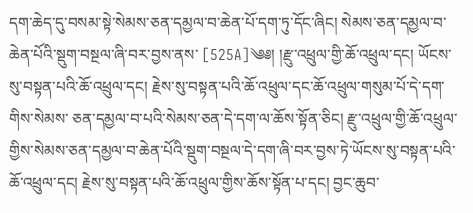དག་ཆེད་དུ་བསམ་སྟེ་སེམས་ཅན་དམྱལ་བ་ཆེན་པོ་དག་ཏུ་དོང་ཞིང། སེམས་ཅན་དམྱལ་བ་ཆེན་པོའི་སྡུག་བསྔལ་ཞི་བར་བྱས་ནས་ [525A]༄༅། །རྫུ་འཕྲུལ་གྱི་ཆོ་འཕྲུལ་དང། ཡོངས་སུ་བསྟན་པའི་ཆོ་འཕྲུལ་དང། རྗེས་སུ་བསྟན་པའི་ཆོ་འཕྲུལ་དང་ཆོ་འཕྲུལ་གསུམ་པོ་དེ་དག་གིས་སེམས་ ཅན་དམྱལ་བ་པའི་སེམས་ཅན་དེ་དག་ལ་ཆོས་སྟོན་ཅིང། རྫུ་འཕྲུལ་གྱི་ཆོ་འཕྲུལ་གྱིས་སེམས་ཅན་དམྱལ་བ་ཆེན་པོའི་སྡུག་བསྔལ་དེ་དག་ཞི་བར་བྱས་ཏེ་ཡོངས་སུ་བསྟན་པའི་ ཆོ་འཕྲུལ་དང། རྗེས་སུ་བསྟན་པའི་ཆོ་འཕྲུལ་གྱིས་ཆོས་སྟོན་པ་དང། བྱང་ཆུབ་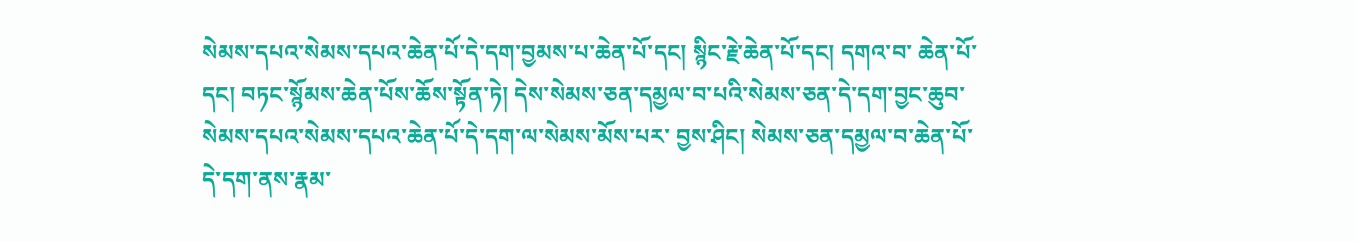སེམས་དཔའ་སེམས་དཔའ་ཆེན་པོ་དེ་དག་བྱམས་པ་ཆེན་པོ་དང། སྙིང་རྗེ་ཆེན་པོ་དང། དགའ་བ་ ཆེན་པོ་དང། བཏང་སྙོམས་ཆེན་པོས་ཆོས་སྟོན་ཏེ། དེས་སེམས་ཅན་དམྱལ་བ་པའི་སེམས་ཅན་དེ་དག་བྱང་ཆུབ་སེམས་དཔའ་སེམས་དཔའ་ཆེན་པོ་དེ་དག་ལ་སེམས་མོས་པར་ བྱས་ཤིང། སེམས་ཅན་དམྱལ་བ་ཆེན་པོ་དེ་དག་ནས་རྣམ་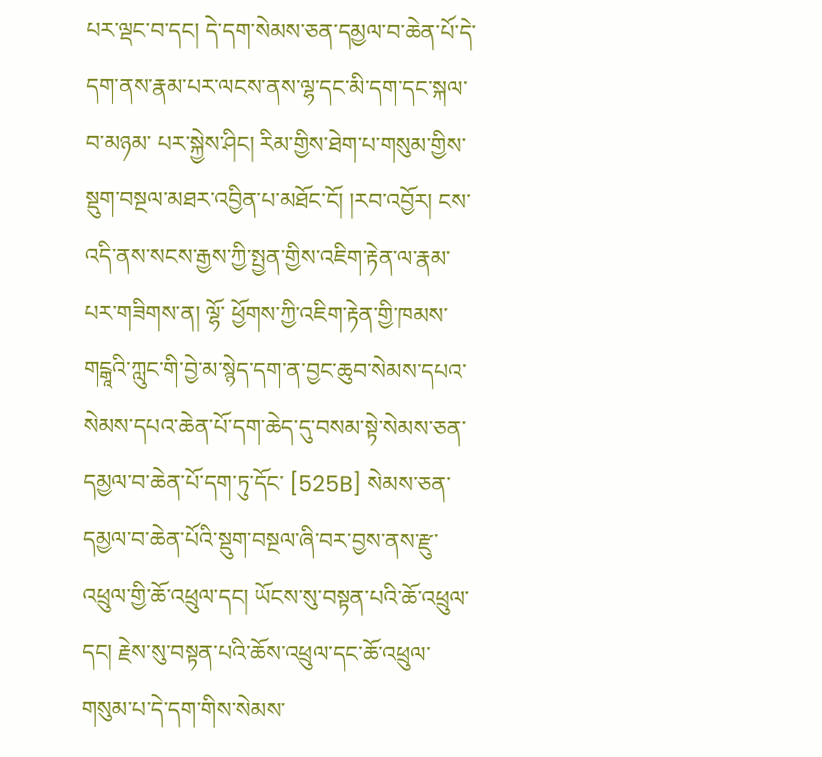པར་ལྡང་བ་དང། དེ་དག་སེམས་ཅན་དམྱལ་བ་ཆེན་པོ་དེ་དག་ནས་རྣམ་པར་ལངས་ནས་ལྷ་དང་མི་དག་དང་སྐལ་བ་མཉམ་ པར་སྐྱེས་ཤིང། རིམ་གྱིས་ཐེག་པ་གསུམ་གྱིས་སྡུག་བསྔལ་མཐར་འབྱིན་པ་མཐོང་ངོ། །རབ་འབྱོར། ངས་འདི་ནས་སངས་རྒྱས་ཀྱི་སྤྱན་གྱིས་འཇིག་རྟེན་ལ་རྣམ་པར་གཟིགས་ན། ལྷོ་ ཕྱོགས་ཀྱི་འཇིག་རྟེན་གྱི་ཁམས་གངྒཱའི་ཀླུང་གི་བྱེ་མ་སྙེད་དག་ན་བྱང་ཆུབ་སེམས་དཔའ་སེམས་དཔའ་ཆེན་པོ་དག་ཆེད་དུ་བསམ་སྟེ་སེམས་ཅན་དམྱལ་བ་ཆེན་པོ་དག་ཏུ་དོང་ [525B] སེམས་ཅན་དམྱལ་བ་ཆེན་པོའི་སྡུག་བསྔལ་ཞི་བར་བྱས་ནས་རྫུ་འཕྲུལ་གྱི་ཆོ་འཕྲུལ་དང། ཡོངས་སུ་བསྟན་པའི་ཆོ་འཕྲུལ་དང། རྗེས་སུ་བསྟན་པའི་ཆོས་འཕྲུལ་དང་ཆོ་འཕྲུལ་ གསུམ་པ་དེ་དག་གིས་སེམས་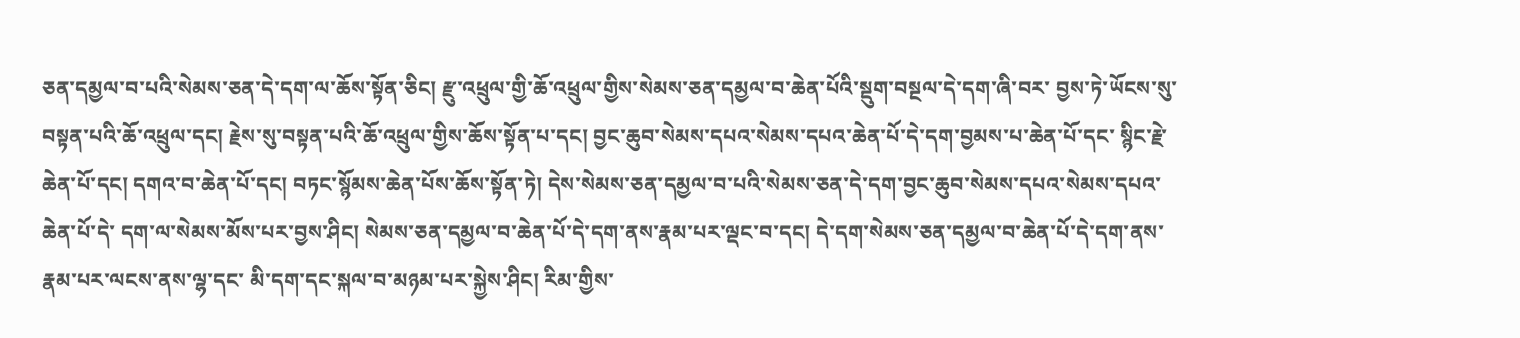ཅན་དམྱལ་བ་པའི་སེམས་ཅན་དེ་དག་ལ་ཆོས་སྟོན་ཅིང། རྫུ་འཕྲུལ་གྱི་ཆོ་འཕྲུལ་གྱིས་སེམས་ཅན་དམྱལ་བ་ཆེན་པོའི་སྡུག་བསྔལ་དེ་དག་ཞི་བར་ བྱས་ཏེ་ཡོངས་སུ་བསྟན་པའི་ཆོ་འཕྲུལ་དང། རྗེས་སུ་བསྟན་པའི་ཆོ་འཕྲུལ་གྱིས་ཆོས་སྟོན་པ་དང། བྱང་ཆུབ་སེམས་དཔའ་སེམས་དཔའ་ཆེན་པོ་དེ་དག་བྱམས་པ་ཆེན་པོ་དང་ སྙིང་རྗེ་ཆེན་པོ་དང། དགའ་བ་ཆེན་པོ་དང། བཏང་སྙོམས་ཆེན་པོས་ཆོས་སྟོན་ཏེ། དེས་སེམས་ཅན་དམྱལ་བ་པའི་སེམས་ཅན་དེ་དག་བྱང་ཆུབ་སེམས་དཔའ་སེམས་དཔའ་ཆེན་པོ་དེ་ དག་ལ་སེམས་མོས་པར་བྱས་ཤིང། སེམས་ཅན་དམྱལ་བ་ཆེན་པོ་དེ་དག་ནས་རྣམ་པར་ལྡང་བ་དང། དེ་དག་སེམས་ཅན་དམྱལ་བ་ཆེན་པོ་དེ་དག་ནས་རྣམ་པར་ལངས་ནས་ལྷ་དང་ མི་དག་དང་སྐལ་བ་མཉམ་པར་སྐྱེས་ཤིང། རིམ་གྱིས་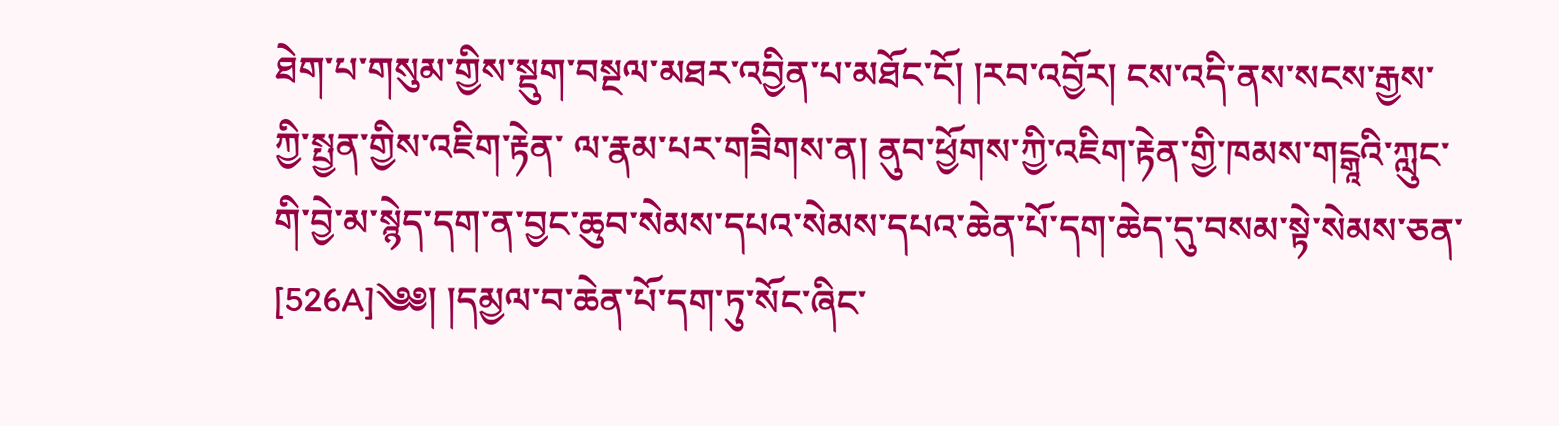ཐེག་པ་གསུམ་གྱིས་སྡུག་བསྔལ་མཐར་འབྱིན་པ་མཐོང་ངོ། །རབ་འབྱོར། ངས་འདི་ནས་སངས་རྒྱས་ཀྱི་སྤྱན་གྱིས་འཇིག་རྟེན་ ལ་རྣམ་པར་གཟིགས་ན། ནུབ་ཕྱོགས་ཀྱི་འཇིག་རྟེན་གྱི་ཁམས་གངྒཱའི་ཀླུང་གི་བྱེ་མ་སྙེད་དག་ན་བྱང་ཆུབ་སེམས་དཔའ་སེམས་དཔའ་ཆེན་པོ་དག་ཆེད་དུ་བསམ་སྟེ་སེམས་ཅན་ [526A]༄༅། །དམྱལ་བ་ཆེན་པོ་དག་ཏུ་སོང་ཞིང་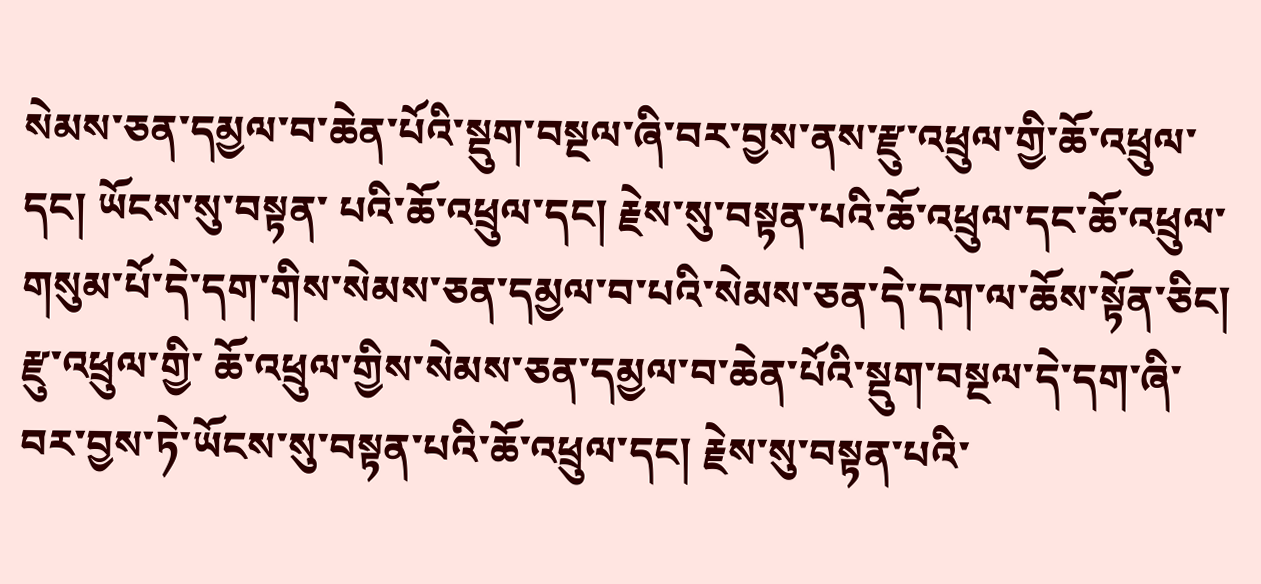སེམས་ཅན་དམྱལ་བ་ཆེན་པོའི་སྡུག་བསྔལ་ཞི་བར་བྱས་ནས་རྫུ་འཕྲུལ་གྱི་ཆོ་འཕྲུལ་དང། ཡོངས་སུ་བསྟན་ པའི་ཆོ་འཕྲུལ་དང། རྗེས་སུ་བསྟན་པའི་ཆོ་འཕྲུལ་དང་ཆོ་འཕྲུལ་གསུམ་པོ་དེ་དག་གིས་སེམས་ཅན་དམྱལ་བ་པའི་སེམས་ཅན་དེ་དག་ལ་ཆོས་སྟོན་ཅིང། རྫུ་འཕྲུལ་གྱི་ ཆོ་འཕྲུལ་གྱིས་སེམས་ཅན་དམྱལ་བ་ཆེན་པོའི་སྡུག་བསྔལ་དེ་དག་ཞི་བར་བྱས་ཏེ་ཡོངས་སུ་བསྟན་པའི་ཆོ་འཕྲུལ་དང། རྗེས་སུ་བསྟན་པའི་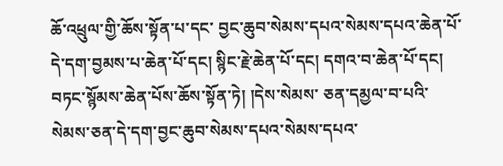ཆོ་འཕྲུལ་གྱི་ཆོས་སྟོན་པ་དང་ བྱང་ཆུབ་སེམས་དཔའ་སེམས་དཔའ་ཆེན་པོ་དེ་དག་བྱམས་པ་ཆེན་པོ་དང། སྙིང་རྗེ་ཆེན་པོ་དང། དགའ་བ་ཆེན་པོ་དང། བཏང་སྙོམས་ཆེན་པོས་ཆོས་སྟོན་ཏེ། །དེས་སེམས་ ཅན་དམྱལ་བ་པའི་སེམས་ཅན་དེ་དག་བྱང་ཆུབ་སེམས་དཔའ་སེམས་དཔའ་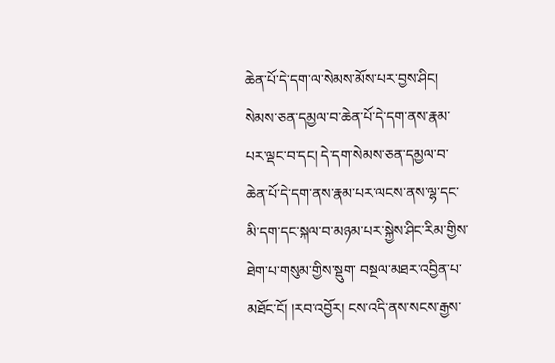ཆེན་པོ་དེ་དག་ལ་སེམས་མོས་པར་བྱས་ཤིང། སེམས་ཅན་དམྱལ་བ་ཆེན་པོ་དེ་དག་ནས་རྣམ་ པར་ལྡང་བ་དང། དེ་དག་སེམས་ཅན་དམྱལ་བ་ཆེན་པོ་དེ་དག་ནས་རྣམ་པར་ལངས་ནས་ལྷ་དང་མི་དག་དང་སྐལ་བ་མཉམ་པར་སྐྱེས་ཤིང་རིམ་གྱིས་ཐེག་པ་གསུམ་གྱིས་སྡུག་ བསྔལ་མཐར་འབྱིན་པ་མཐོང་ངོ། །རབ་འབྱོར། ངས་འདི་ནས་སངས་རྒྱས་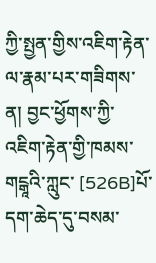ཀྱི་སྤྱན་གྱིས་འཇིག་རྟེན་ལ་རྣམ་པར་གཟིགས་ན། བྱང་ཕྱོགས་ཀྱི་འཇིག་རྟེན་གྱི་ཁམས་གངྒཱའི་ཀླུང་ [526B]པོ་དག་ཆེད་དུ་བསམ་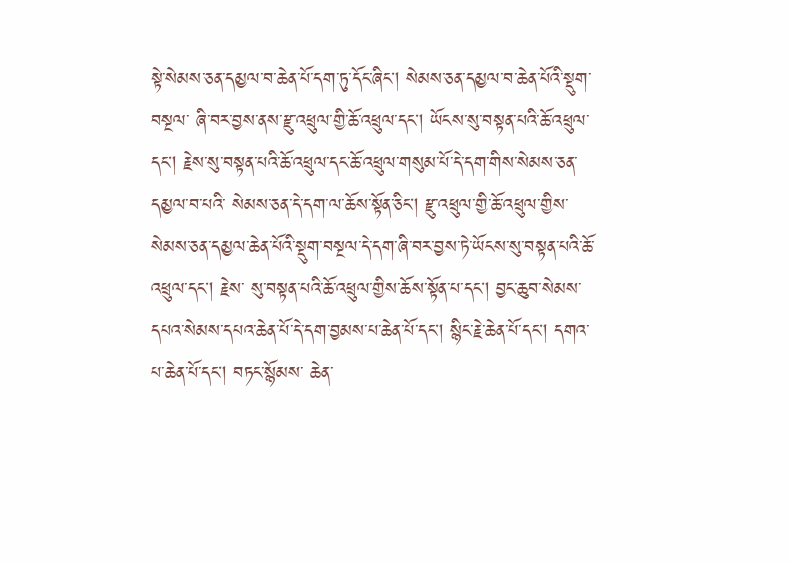སྟེ་སེམས་ཅན་དམྱལ་བ་ཆེན་པོ་དག་ཏུ་དོང་ཞིང། སེམས་ཅན་དམྱལ་བ་ཆེན་པོའི་སྡུག་བསྔལ་ ཞི་བར་བྱས་ནས་རྫུ་འཕྲུལ་གྱི་ཆོ་འཕྲུལ་དང། ཡོངས་སུ་བསྟན་པའི་ཆོ་འཕྲུལ་དང། རྗེས་སུ་བསྟན་པའི་ཆོ་འཕྲུལ་དང་ཆོ་འཕྲུལ་གསུམ་པོ་དེ་དག་གིས་སེམས་ཅན་དམྱལ་བ་པའི་ སེམས་ཅན་དེ་དག་ལ་ཆོས་སྟོན་ཅིང། རྫུ་འཕྲུལ་གྱི་ཆོ་འཕྲུལ་གྱིས་སེམས་ཅན་དམྱལ་ཆེན་པོའི་སྡུག་བསྔལ་དེ་དག་ཞི་བར་བྱས་ཏེ་ཡོངས་སུ་བསྟན་པའི་ཆོ་འཕྲུལ་དང། རྗེས་ སུ་བསྟན་པའི་ཆོ་འཕྲུལ་གྱིས་ཆོས་སྟོན་པ་དང། བྱང་ཆུབ་སེམས་དཔའ་སེམས་དཔའ་ཆེན་པོ་དེ་དག་བྱམས་པ་ཆེན་པོ་དང། སྙིང་རྗེ་ཆེན་པོ་དང། དགའ་པ་ཆེན་པོ་དང། བཏང་སྙོམས་ ཆེན་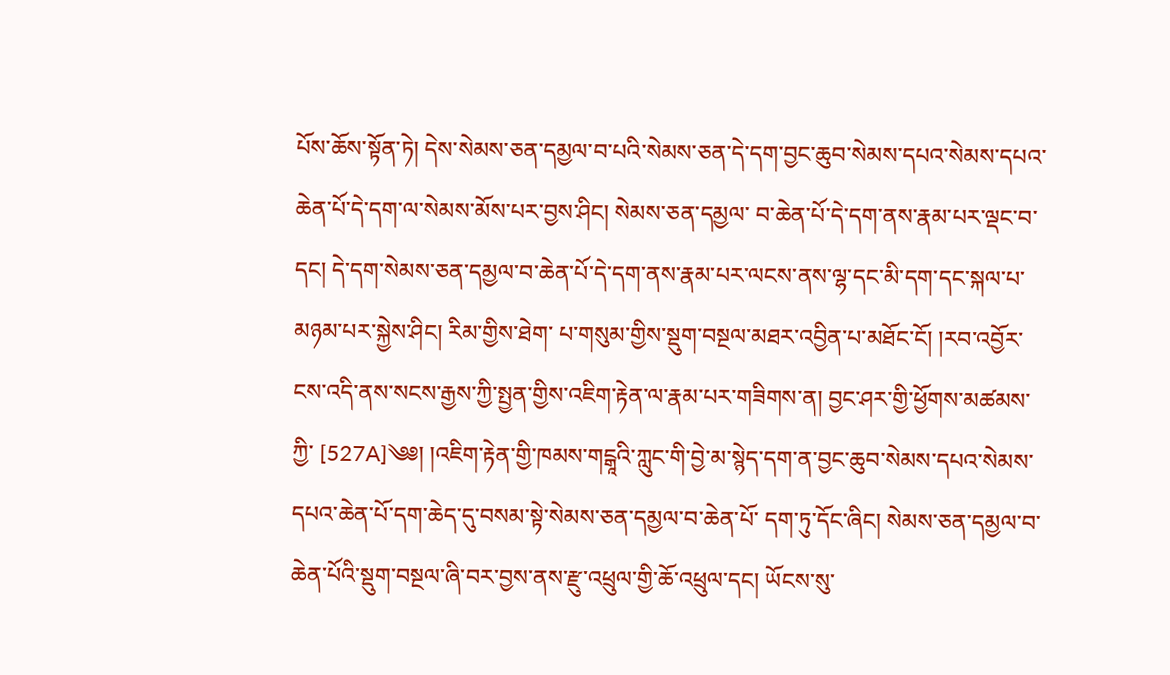པོས་ཆོས་སྟོན་ཏེ། དེས་སེམས་ཅན་དམྱལ་བ་པའི་སེམས་ཅན་དེ་དག་བྱང་ཆུབ་སེམས་དཔའ་སེམས་དཔའ་ཆེན་པོ་དེ་དག་ལ་སེམས་མོས་པར་བྱས་ཤིང། སེམས་ཅན་དམྱལ་ བ་ཆེན་པོ་དེ་དག་ནས་རྣམ་པར་ལྡང་བ་དང། དེ་དག་སེམས་ཅན་དམྱལ་བ་ཆེན་པོ་དེ་དག་ནས་རྣམ་པར་ལངས་ནས་ལྷ་དང་མི་དག་དང་སྐལ་པ་མཉམ་པར་སྐྱེས་ཤིང། རིམ་གྱིས་ཐེག་ པ་གསུམ་གྱིས་སྡུག་བསྔལ་མཐར་འབྱིན་པ་མཐོང་ངོ། །རབ་འབྱོར་ངས་འདི་ནས་སངས་རྒྱས་ཀྱི་སྤྱན་གྱིས་འཇིག་རྟེན་ལ་རྣམ་པར་གཟིགས་ན། བྱང་ཤར་གྱི་ཕྱོགས་མཚམས་ཀྱི་ [527A]༄༅། །འཇིག་རྟེན་གྱི་ཁམས་གངྒཱའི་ཀླུང་གི་བྱེ་མ་སྙེད་དག་ན་བྱང་ཆུབ་སེམས་དཔའ་སེམས་དཔའ་ཆེན་པོ་དག་ཆེད་དུ་བསམ་སྟེ་སེམས་ཅན་དམྱལ་བ་ཆེན་པོ་ དག་ཏུ་དོང་ཞིང། སེམས་ཅན་དམྱལ་བ་ཆེན་པོའི་སྡུག་བསྔལ་ཞི་བར་བྱས་ནས་རྫུ་འཕྲུལ་གྱི་ཆོ་འཕྲུལ་དང། ཡོངས་སུ་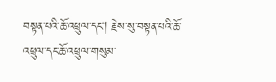བསྟན་པའི་ཆོ་འཕྲུལ་དང། རྗེས་སུ་བསྟན་པའི་ཆོ་ འཕྲུལ་དང་ཆོ་འཕྲུལ་གསུམ་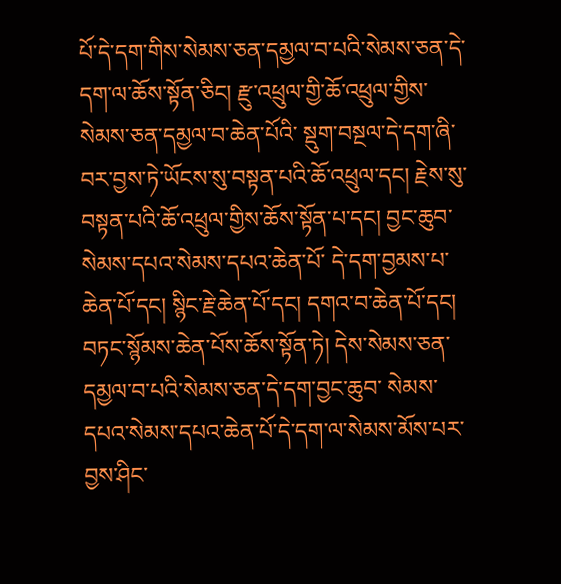པོ་དེ་དག་གིས་སེམས་ཅན་དམྱལ་བ་པའི་སེམས་ཅན་དེ་དག་ལ་ཆོས་སྟོན་ཅིང། རྫུ་འཕྲུལ་གྱི་ཆོ་འཕྲུལ་གྱིས་སེམས་ཅན་དམྱལ་བ་ཆེན་པོའི་ སྡུག་བསྔལ་དེ་དག་ཞི་བར་བྱས་ཏེ་ཡོངས་སུ་བསྟན་པའི་ཆོ་འཕྲུལ་དང། རྗེས་སུ་བསྟན་པའི་ཆོ་འཕྲུལ་གྱིས་ཆོས་སྟོན་པ་དང། བྱང་ཆུབ་སེམས་དཔའ་སེམས་དཔའ་ཆེན་པོ་ དེ་དག་བྱམས་པ་ཆེན་པོ་དང། སྙིང་རྗེ་ཆེན་པོ་དང། དགའ་བ་ཆེན་པོ་དང། བཏང་སྙོམས་ཆེན་པོས་ཆོས་སྟོན་ཏེ། དེས་སེམས་ཅན་དམྱལ་བ་པའི་སེམས་ཅན་དེ་དག་བྱང་ཆུབ་ སེམས་དཔའ་སེམས་དཔའ་ཆེན་པོ་དེ་དག་ལ་སེམས་མོས་པར་བྱས་ཤིང་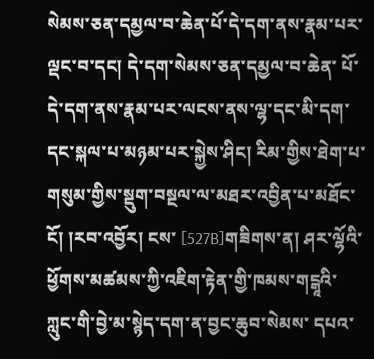སེམས་ཅན་དམྱལ་བ་ཆེན་པོ་དེ་དག་ནས་རྣམ་པར་ལྡང་བ་དང། དེ་དག་སེམས་ཅན་དམྱལ་བ་ཆེན་ པོ་དེ་དག་ནས་རྣམ་པར་ལངས་ནས་ལྷ་དང་མི་དག་དང་སྐལ་པ་མཉམ་པར་སྐྱེས་ཤིང། རིམ་གྱིས་ཐེག་པ་གསུམ་གྱིས་སྡུག་བསྔལ་ལ་མཐར་འབྱིན་པ་མཐོང་ངོ། །རབ་འབྱོར། ངས་ [527B]གཟིགས་ན། ཤར་ལྷོའི་ཕྱོགས་མཚམས་ཀྱི་འཇིག་རྟེན་གྱི་ཁམས་གངྒཱའི་ཀླུང་གི་བྱེ་མ་སྙེད་དག་ན་བྱང་ཆུབ་སེམས་ དཔའ་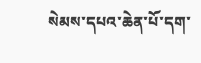སེམས་དཔའ་ཆེན་པོ་དག་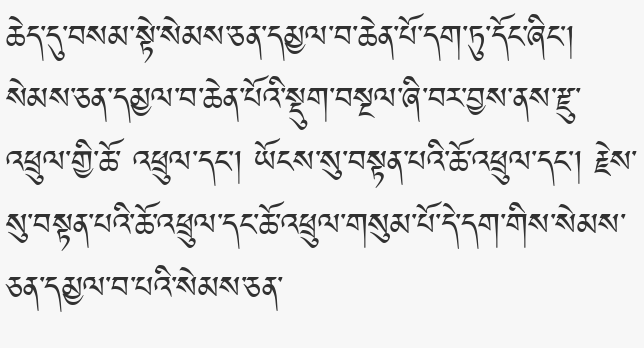ཆེད་དུ་བསམ་སྟེ་སེམས་ཅན་དམྱལ་བ་ཆེན་པོ་དག་ཏུ་དོང་ཞིང། སེམས་ཅན་དམྱལ་བ་ཆེན་པོའི་སྡུག་བསྔལ་ཞི་བར་བྱས་ནས་རྫུ་འཕྲུལ་གྱི་ཆོ་ འཕྲུལ་དང། ཡོངས་སུ་བསྟན་པའི་ཆོ་འཕྲུལ་དང། རྗེས་སུ་བསྟན་པའི་ཆོ་འཕྲུལ་དང་ཆོ་འཕྲུལ་གསུམ་པོ་དེ་དག་གིས་སེམས་ཅན་དམྱལ་བ་པའི་སེམས་ཅན་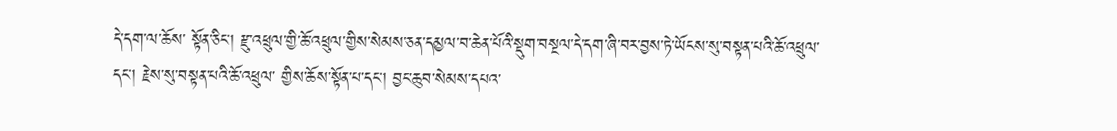དེ་དག་ལ་ཆོས་ སྟོན་ཅིང། རྫུ་འཕྲུལ་གྱི་ཆོ་འཕྲུལ་གྱིས་སེམས་ཅན་དམྱལ་བ་ཆེན་པོའི་སྡུག་བསྔལ་དེ་དག་ཞི་བར་བྱས་ཏེ་ཡོངས་སུ་བསྟན་པའི་ཆོ་འཕྲུལ་དང། རྗེས་སུ་བསྟན་པའི་ཆོ་འཕྲུལ་ གྱིས་ཆོས་སྟོན་པ་དང། བྱང་ཆུབ་སེམས་དཔའ་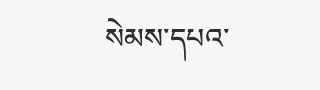སེམས་དཔའ་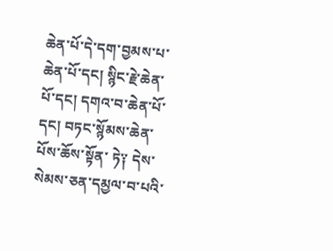ཆེན་པོ་དེ་དག་བྱམས་པ་ཆེན་པོ་དང། སྙིང་རྗེ་ཆེན་པོ་དང། དགའ་བ་ཆེན་པོ་དང། བཏང་སྙོམས་ཆེན་པོས་ཆོས་སྟོན་ ཏེ༑ དེས་སེམས་ཅན་དམྱལ་བ་པའི་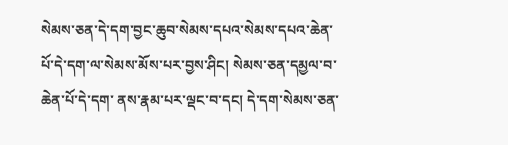སེམས་ཅན་དེ་དག་བྱང་ཆུབ་སེམས་དཔའ་སེམས་དཔའ་ཆེན་པོ་དེ་དག་ལ་སེམས་མོས་པར་བྱས་ཤིང། སེམས་ཅན་དམྱལ་བ་ཆེན་པོ་དེ་དག་ ནས་རྣམ་པར་ལྡང་བ་དང། དེ་དག་སེམས་ཅན་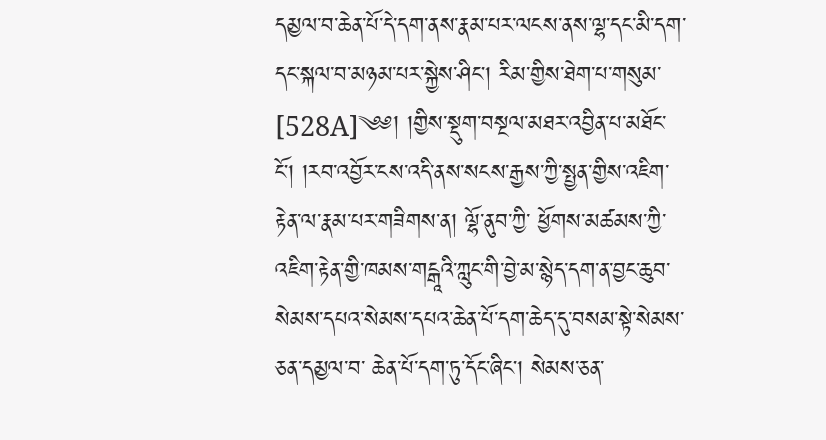དམྱལ་བ་ཆེན་པོ་དེ་དག་ནས་རྣམ་པར་ལངས་ནས་ལྷ་དང་མི་དག་དང་སྐལ་བ་མཉམ་པར་སྐྱེས་ཤིང། རིམ་གྱིས་ཐེག་པ་གསུམ་ [528A]༄༅། །གྱིས་སྡུག་བསྔལ་མཐར་འབྱིན་པ་མཐོང་ངོ། །རབ་འབྱོར་ངས་འདི་ནས་སངས་རྒྱས་ཀྱི་སྤྱན་གྱིས་འཇིག་རྟེན་ལ་རྣམ་པར་གཟིགས་ན། ལྷོ་ནུབ་ཀྱི་ ཕྱོགས་མཚམས་ཀྱི་འཇིག་རྟེན་གྱི་ཁམས་གངྒཱའི་ཀླུང་གི་བྱེ་མ་སྙེད་དག་ན་བྱང་ཆུབ་སེམས་དཔའ་སེམས་དཔའ་ཆེན་པོ་དག་ཆེད་དུ་བསམ་སྟེ་སེམས་ཅན་དམྱལ་བ་ ཆེན་པོ་དག་ཏུ་དོང་ཞིང། སེམས་ཅན་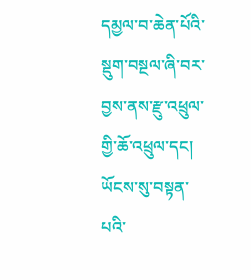དམྱལ་བ་ཆེན་པོའི་སྡུག་བསྔལ་ཞི་བར་བྱས་ནས་རྫུ་འཕྲུལ་གྱི་ཆོ་འཕྲུལ་དང། ཡོངས་སུ་བསྟན་པའི་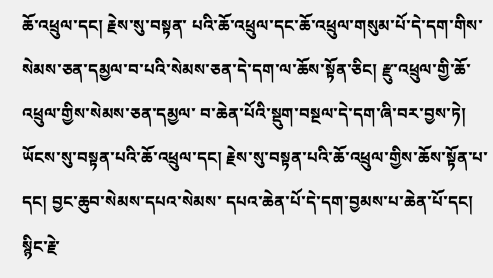ཆོ་འཕྲུལ་དང། རྗེས་སུ་བསྟན་ པའི་ཆོ་འཕྲུལ་དང་ཆོ་འཕྲུལ་གསུམ་པོ་དེ་དག་གིས་སེམས་ཅན་དམྱལ་བ་པའི་སེམས་ཅན་དེ་དག་ལ་ཆོས་སྟོན་ཅིང། རྫུ་འཕྲུལ་གྱི་ཆོ་འཕྲུལ་གྱིས་སེམས་ཅན་དམྱལ་ བ་ཆེན་པོའི་སྡུག་བསྔལ་དེ་དག་ཞི་བར་བྱས་ཏེ། ཡོངས་སུ་བསྟན་པའི་ཆོ་འཕྲུལ་དང། རྗེས་སུ་བསྟན་པའི་ཆོ་འཕྲུལ་གྱིས་ཆོས་སྟོན་པ་དང། བྱང་ཆུབ་སེམས་དཔའ་སེམས་ དཔའ་ཆེན་པོ་དེ་དག་བྱམས་པ་ཆེན་པོ་དང། སྙིང་རྗེ་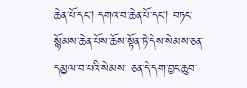ཆེན་པོ་དང། དགའ་བ་ཆེན་པོ་དང། བཏང་སྙོམས་ཆེན་པོས་ཆོས་སྟོན་ཏེ་དེས་སེམས་ཅན་དམྱལ་བ་པའི་སེམས་ ཅན་དེ་དག་བྱང་ཆུབ་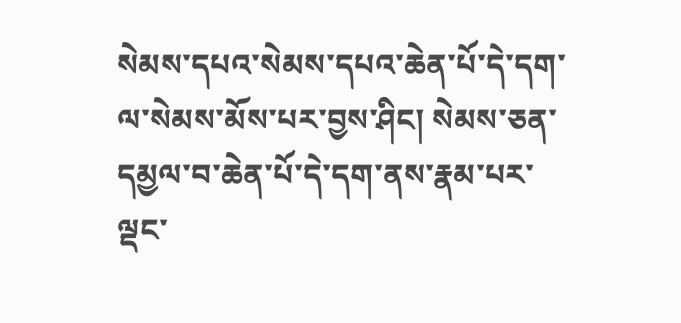སེམས་དཔའ་སེམས་དཔའ་ཆེན་པོ་དེ་དག་ལ་སེམས་མོས་པར་བྱས་ཤིང། སེམས་ཅན་དམྱལ་བ་ཆེན་པོ་དེ་དག་ནས་རྣམ་པར་ལྡང་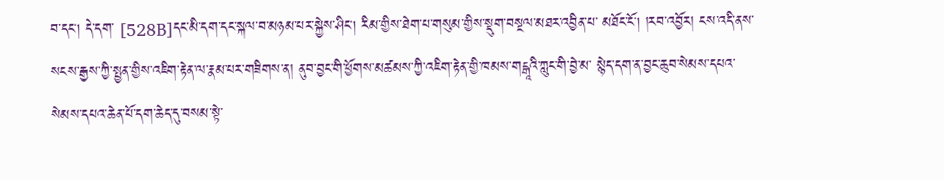བ་དང། དེ་དག་ [528B]དང་མི་དག་དང་སྐལ་བ་མཉམ་པར་སྐྱེས་ཤིང། རིམ་གྱིས་ཐེག་པ་གསུམ་གྱིས་སྡུག་བསྔལ་མཐར་འབྱིན་པ་ མཐོང་ངོ། །རབ་འབྱོར། ངས་འདི་ནས་སངས་རྒྱས་ཀྱི་སྤྱན་གྱིས་འཇིག་རྟེན་ལ་རྣམ་པར་གཟིགས་ན། ནུབ་བྱང་གི་ཕྱོགས་མཚམས་ཀྱི་འཇིག་རྟེན་གྱི་ཁམས་གངྒཱའི་ཀླུང་གི་བྱེ་མ་ སྙེད་དག་ན་བྱང་ཆུབ་སེམས་དཔའ་སེམས་དཔའ་ཆེན་པོ་དག་ཆེད་དུ་བསམ་སྟེ་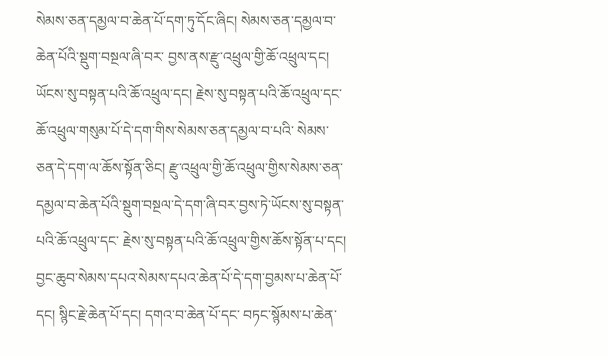སེམས་ཅན་དམྱལ་བ་ཆེན་པོ་དག་ཏུ་དོང་ཞིང། སེམས་ཅན་དམྱལ་བ་ཆེན་པོའི་སྡུག་བསྔལ་ཞི་བར་ བྱས་ནས་རྫུ་འཕྲུལ་གྱི་ཆོ་འཕྲུལ་དང། ཡོངས་སུ་བསྟན་པའི་ཆོ་འཕྲུལ་དང། རྗེས་སུ་བསྟན་པའི་ཆོ་འཕྲུལ་དང་ཆོ་འཕྲུལ་གསུམ་པོ་དེ་དག་གིས་སེམས་ཅན་དམྱལ་བ་པའི་ སེམས་ཅན་དེ་དག་ལ་ཆོས་སྟོན་ཅིང། རྫུ་འཕྲུལ་གྱི་ཆོ་འཕྲུལ་གྱིས་སེམས་ཅན་དམྱལ་བ་ཆེན་པོའི་སྡུག་བསྔལ་དེ་དག་ཞི་བར་བྱས་ཏེ་ཡོངས་སུ་བསྟན་པའི་ཆོ་འཕྲུལ་དང་ རྗེས་སུ་བསྟན་པའི་ཆོ་འཕྲུལ་གྱིས་ཆོས་སྟོན་པ་དང། བྱང་ཆུབ་སེམས་དཔའ་སེམས་དཔའ་ཆེན་པོ་དེ་དག་བྱམས་པ་ཆེན་པོ་དང། སྙིང་རྗེ་ཆེན་པོ་དང། དགའ་བ་ཆེན་པོ་དང་ བཏང་སྙོམས་པ་ཆེན་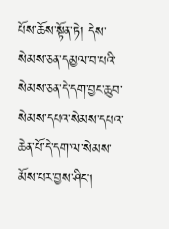པོས་ཆོས་སྟོན་ཏེ། དེས་སེམས་ཅན་དམྱལ་བ་པའི་སེམས་ཅན་དེ་དག་བྱང་ཆུབ་སེམས་དཔའ་སེམས་དཔའ་ཆེན་པོ་དེ་དག་ལ་སེམས་མོས་པར་བྱས་ཤིང།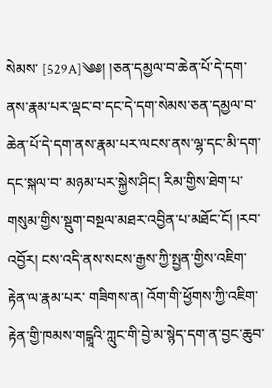སེམས་ [529A]༄༅། །ཅན་དམྱལ་བ་ཆེན་པོ་དེ་དག་ནས་རྣམ་པར་ལྡང་བ་དང་དེ་དག་སེམས་ཅན་དམྱལ་བ་ཆེན་པོ་དེ་དག་ནས་རྣམ་པར་ལངས་ནས་ལྷ་དང་མི་དག་དང་སྐལ་བ་ མཉམ་པར་སྐྱེས་ཤིང། རིམ་གྱིས་ཐེག་པ་གསུམ་གྱིས་སྡུག་བསྔལ་མཐར་འབྱིན་པ་མཐོང་ངོ། །རབ་འབྱོར། ངས་འདི་ནས་སངས་རྒྱས་ཀྱི་སྤྱན་གྱིས་འཇིག་རྟེན་ལ་རྣམ་པར་ གཟིགས་ན། འོག་གི་ཕྱོགས་ཀྱི་འཇིག་རྟེན་གྱི་ཁམས་གངྒཱའི་ཀླུང་གི་བྱེ་མ་སྙེད་དག་ན་བྱང་ཆུབ་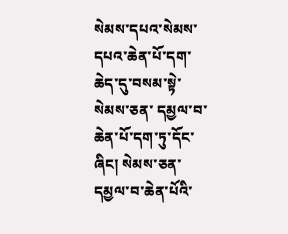སེམས་དཔའ་སེམས་དཔའ་ཆེན་པོ་དག་ཆེད་དུ་བསམ་སྟེ་སེམས་ཅན་ དམྱལ་བ་ཆེན་པོ་དག་ཏུ་དོང་ཞིང། སེམས་ཅན་དམྱལ་བ་ཆེན་པོའི་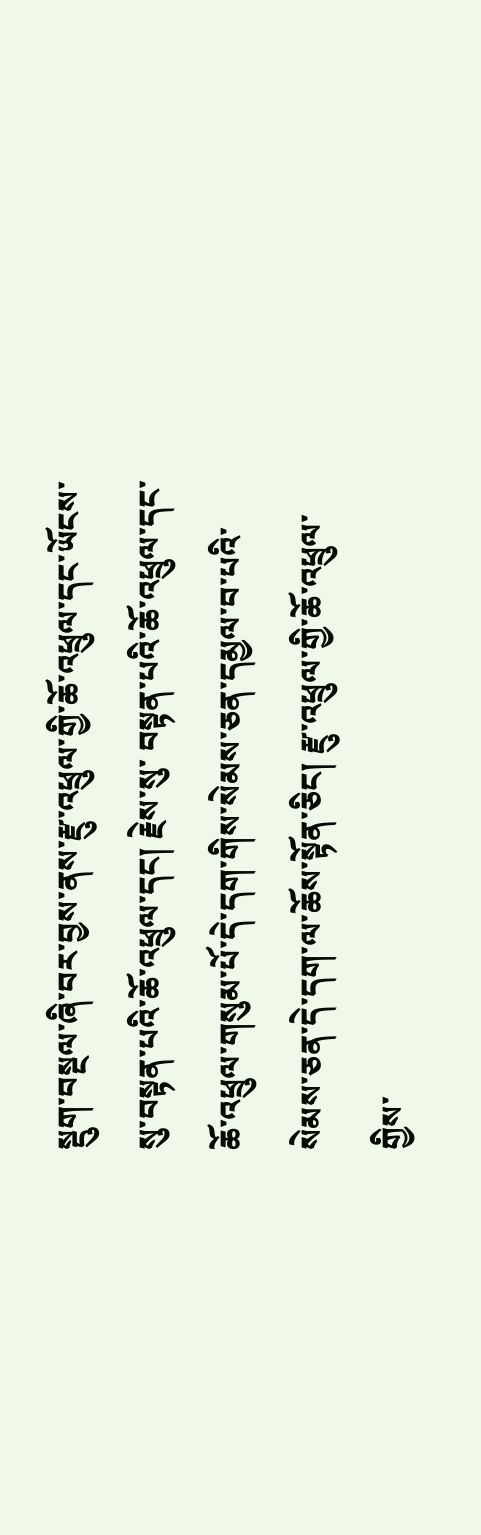སྡུག་བསྔལ་ཞི་བར་བྱས་ནས་རྫུ་འཕྲུལ་གྱི་ཆོ་འཕྲུལ་དང་ཡོངས་སུ་བསྟན་པའི་ཆོ་འཕྲུལ་དང། རྗེས་སུ་ བསྟན་པའི་ཆོ་འཕྲུལ་དང་ཆོ་འཕྲུལ་གསུམ་པོ་དེ་དག་གིས་སེམས་ཅན་དམྱལ་བ་པའི་སེམས་ཅན་དེ་དག་ལ་ཆོས་སྟོན་ཅིང། རྫུ་འཕྲུལ་གྱི་ཆོ་འཕྲུལ་གྱིས་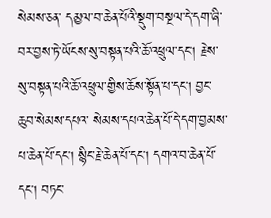སེམས་ཅན་ དམྱལ་བ་ཆེན་པོའི་སྡུག་བསྔལ་དེ་དག་ཞི་བར་བྱས་ཏེ་ཡོངས་སུ་བསྟན་པའི་ཆོ་འཕྲུལ་དང། རྗེས་སུ་བསྟན་པའི་ཆོ་འཕྲུལ་གྱིས་ཆོས་སྟོན་པ་དང། བྱང་ཆུབ་སེམས་དཔའ་ སེམས་དཔའ་ཆེན་པོ་དེ་དག་བྱམས་པ་ཆེན་པོ་དང། སྙིང་རྗེ་ཆེན་པོ་དང། དགའ་བ་ཆེན་པོ་དང། བཏང་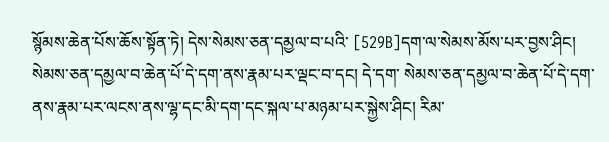སྙོམས་ཆེན་པོས་ཆོས་སྟོན་ཏེ། དེས་སེམས་ཅན་དམྱལ་བ་པའི་ [529B]དག་ལ་སེམས་མོས་པར་བྱས་ཤིང། སེམས་ཅན་དམྱལ་བ་ཆེན་པོ་དེ་དག་ནས་རྣམ་པར་ལྡང་བ་དང། དེ་དག་ སེམས་ཅན་དམྱལ་བ་ཆེན་པོ་དེ་དག་ནས་རྣམ་པར་ལངས་ནས་ལྷ་དང་མི་དག་དང་སྐལ་པ་མཉམ་པར་སྐྱེས་ཤིང། རིམ་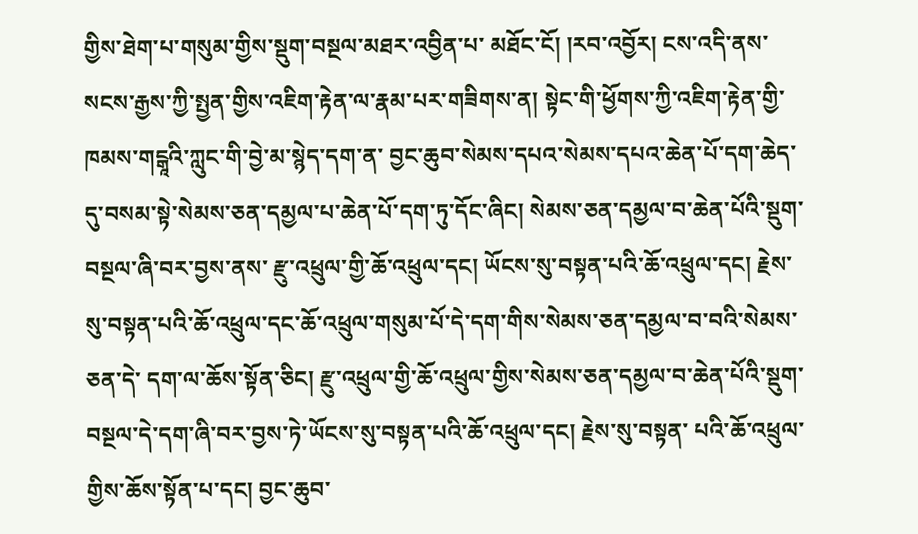གྱིས་ཐེག་པ་གསུམ་གྱིས་སྡུག་བསྔལ་མཐར་འབྱིན་པ་ མཐོང་ངོ། །རབ་འབྱོར། ངས་འདི་ནས་སངས་རྒྱས་ཀྱི་སྤྱན་གྱིས་འཇིག་རྟེན་ལ་རྣམ་པར་གཟིགས་ན། སྟེང་གི་ཕྱོགས་ཀྱི་འཇིག་རྟེན་གྱི་ཁམས་གངྒཱའི་ཀླུང་གི་བྱེ་མ་སྙེད་དག་ན་ བྱང་ཆུབ་སེམས་དཔའ་སེམས་དཔའ་ཆེན་པོ་དག་ཆེད་དུ་བསམ་སྟེ་སེམས་ཅན་དམྱལ་པ་ཆེན་པོ་དག་ཏུ་དོང་ཞིང། སེམས་ཅན་དམྱལ་བ་ཆེན་པོའི་སྡུག་བསྔལ་ཞི་བར་བྱས་ནས་ རྫུ་འཕྲུལ་གྱི་ཆོ་འཕྲུལ་དང། ཡོངས་སུ་བསྟན་པའི་ཆོ་འཕྲུལ་དང། རྗེས་སུ་བསྟན་པའི་ཆོ་འཕྲུལ་དང་ཆོ་འཕྲུལ་གསུམ་པོ་དེ་དག་གིས་སེམས་ཅན་དམྱལ་བ་བའི་སེམས་ཅན་དེ་ དག་ལ་ཆོས་སྟོན་ཅིང། རྫུ་འཕྲུལ་གྱི་ཆོ་འཕྲུལ་གྱིས་སེམས་ཅན་དམྱལ་བ་ཆེན་པོའི་སྡུག་བསྔལ་དེ་དག་ཞི་བར་བྱས་ཏེ་ཡོངས་སུ་བསྟན་པའི་ཆོ་འཕྲུལ་དང། རྗེས་སུ་བསྟན་ པའི་ཆོ་འཕྲུལ་གྱིས་ཆོས་སྟོན་པ་དང། བྱང་ཆུབ་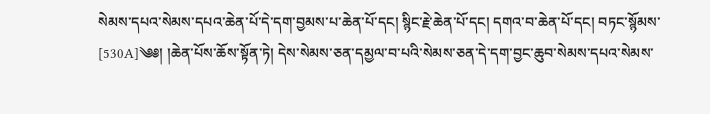སེམས་དཔའ་སེམས་དཔའ་ཆེན་པོ་དེ་དག་བྱམས་པ་ཆེན་པོ་དང། སྙིང་རྗེ་ཆེན་པོ་དང། དགའ་བ་ཆེན་པོ་དང། བཏང་སྙོམས་ [530A]༄༅། །ཆེན་པོས་ཆོས་སྟོན་ཏེ། དེས་སེམས་ཅན་དམྱལ་བ་པའི་སེམས་ཅན་དེ་དག་བྱང་ཆུབ་སེམས་དཔའ་སེམས་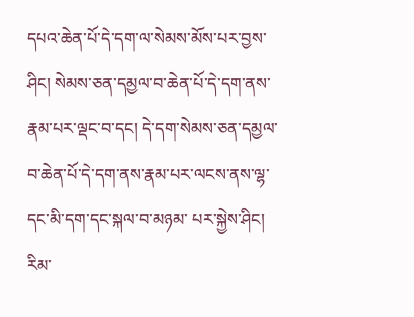དཔའ་ཆེན་པོ་དེ་དག་ལ་སེམས་མོས་པར་བྱས་ ཤིང། སེམས་ཅན་དམྱལ་བ་ཆེན་པོ་དེ་དག་ནས་རྣམ་པར་ལྡང་བ་དང། དེ་དག་སེམས་ཅན་དམྱལ་བ་ཆེན་པོ་དེ་དག་ནས་རྣམ་པར་ལངས་ནས་ལྷ་དང་མི་དག་དང་སྐལ་བ་མཉམ་ པར་སྐྱེས་ཤིང། རིམ་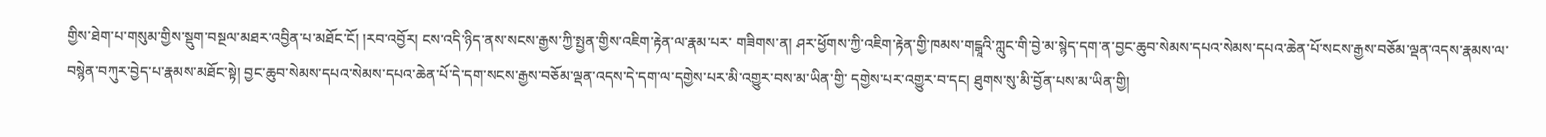གྱིས་ཐེག་པ་གསུམ་གྱིས་སྡུག་བསྔལ་མཐར་འབྱིན་པ་མཐོང་ངོ། །རབ་འབྱོར། ངས་འདི་ཉིད་ནས་སངས་རྒྱས་ཀྱི་སྤྱན་གྱིས་འཇིག་རྟེན་ལ་རྣམ་པར་ གཟིགས་ན། ཤར་ཕྱོགས་ཀྱི་འཇིག་རྟེན་གྱི་ཁམས་གངྒཱའི་ཀླུང་གི་བྱེ་མ་སྙེད་དག་ན་བྱང་ཆུབ་སེམས་དཔའ་སེམས་དཔའ་ཆེན་པོ་སངས་རྒྱས་བཅོམ་ལྡན་འདས་རྣམས་ལ་ བསྙེན་བཀུར་བྱེད་པ་རྣམས་མཐོང་སྟེ། བྱང་ཆུབ་སེམས་དཔའ་སེམས་དཔའ་ཆེན་པོ་དེ་དག་སངས་རྒྱས་བཅོམ་ལྡན་འདས་དེ་དག་ལ་དགྱེས་པར་མི་འགྱུར་བས་མ་ཡིན་གྱི་ དགྱེས་པར་འགྱུར་བ་དང། ཐུགས་སུ་མི་བྱོན་པས་མ་ཡིན་གྱི།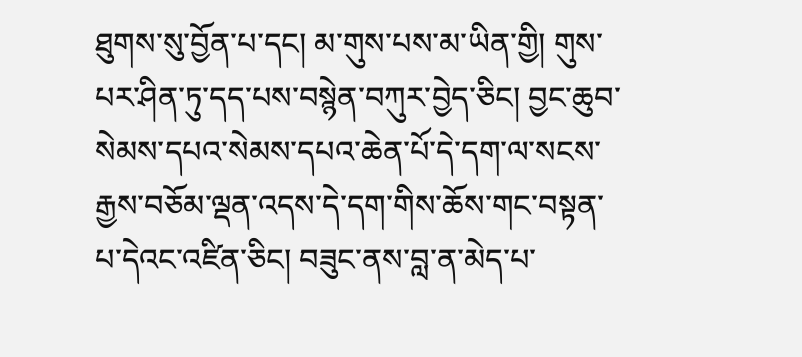ཐུགས་སུ་བྱོན་པ་དང། མ་གུས་པས་མ་ཡིན་གྱི། གུས་པར་ཤིན་ཏུ་དད་པས་བསྙེན་བཀུར་བྱེད་ཅིང། བྱང་ཆུབ་ སེམས་དཔའ་སེམས་དཔའ་ཆེན་པོ་དེ་དག་ལ་སངས་རྒྱས་བཅོམ་ལྡན་འདས་དེ་དག་གིས་ཆོས་གང་བསྟན་པ་དེའང་འཛིན་ཅིང། བཟུང་ནས་བླ་ན་མེད་པ་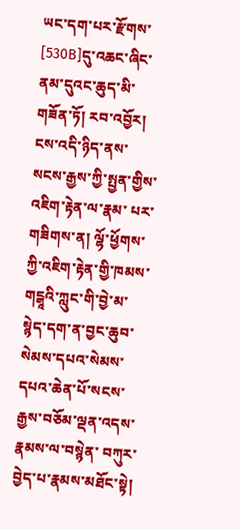ཡང་དག་པར་རྫོགས་ [530B]དུ་འཆང་ཞིང་ནམ་དུའང་ཆུད་མི་གཟོན་ཏོ། རབ་འབྱོར། ངས་འདི་ཉིད་ནས་སངས་རྒྱས་ཀྱི་སྤྱན་གྱིས་འཇིག་རྟེན་ལ་རྣམ་ པར་གཟིགས་ན། ལྷོ་ཕྱོགས་ཀྱི་འཇིག་རྟེན་གྱི་ཁམས་གངྒཱའི་ཀླུང་གི་བྱེ་མ་སྙེད་དག་ན་བྱང་ཆུབ་སེམས་དཔའ་སེམས་དཔའ་ཆེན་པོ་སངས་རྒྱས་བཅོམ་ལྡན་འདས་རྣམས་ལ་བསྙེན་ བཀུར་བྱེད་པ་རྣམས་མཐོང་སྟེ།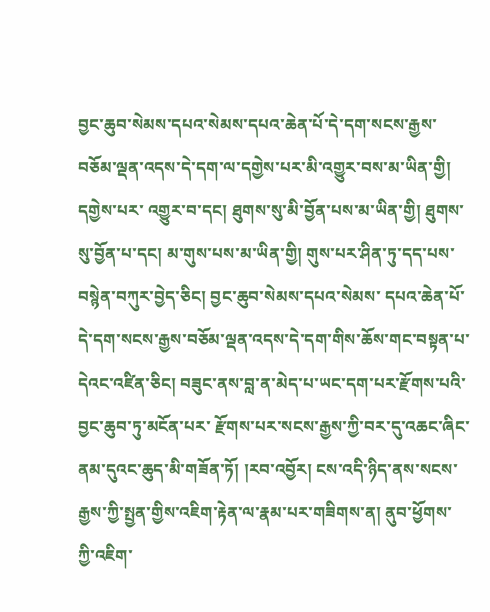བྱང་ཆུབ་སེམས་དཔའ་སེམས་དཔའ་ཆེན་པོ་དེ་དག་སངས་རྒྱས་བཅོམ་ལྡན་འདས་དེ་དག་ལ་དགྱེས་པར་མི་འགྱུར་བས་མ་ཡིན་གྱི། དགྱེས་པར་ འགྱུར་བ་དང། ཐུགས་སུ་མི་བྱོན་པས་མ་ཡིན་གྱི། ཐུགས་སུ་བྱོན་པ་དང། མ་གུས་པས་མ་ཡིན་གྱི། གུས་པར་ཤིན་ཏུ་དད་པས་བསྙེན་བཀུར་བྱེད་ཅིང། བྱང་ཆུབ་སེམས་དཔའ་སེམས་ དཔའ་ཆེན་པོ་དེ་དག་སངས་རྒྱས་བཅོམ་ལྡན་འདས་དེ་དག་གིས་ཆོས་གང་བསྟན་པ་དེའང་འཛིན་ཅིང། བཟུང་ནས་བླ་ན་མེད་པ་ཡང་དག་པར་རྫོགས་པའི་བྱང་ཆུབ་ཏུ་མངོན་པར་ རྫོགས་པར་སངས་རྒྱས་ཀྱི་བར་དུ་འཆང་ཞིང་ནམ་དུའང་ཆུད་མི་གཟོན་ཏོ། །རབ་འབྱོར། ངས་འདི་ཉིད་ནས་སངས་རྒྱས་ཀྱི་སྤྱན་གྱིས་འཇིག་རྟེན་ལ་རྣམ་པར་གཟིགས་ན། ནུབ་ཕྱོགས་ ཀྱི་འཇིག་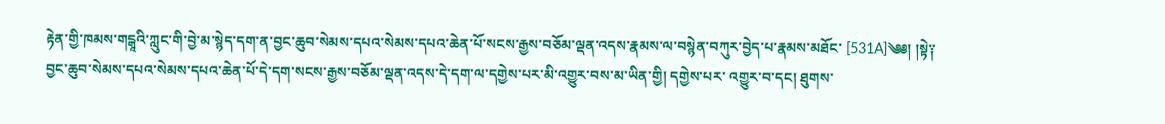རྟེན་གྱི་ཁམས་གངྒཱའི་ཀླུང་གི་བྱེ་མ་སྙེད་དག་ན་བྱང་ཆུབ་སེམས་དཔའ་སེམས་དཔའ་ཆེན་པོ་སངས་རྒྱས་བཅོམ་ལྡན་འདས་རྣམས་ལ་བསྙེན་བཀུར་བྱེད་པ་རྣམས་མཐོང་ [531A]༄༅། །སྟེ༑ བྱང་ཆུབ་སེམས་དཔའ་སེམས་དཔའ་ཆེན་པོ་དེ་དག་སངས་རྒྱས་བཅོམ་ལྡན་འདས་དེ་དག་ལ་དགྱེས་པར་མི་འགྱུར་བས་མ་ཡིན་གྱི། དགྱེས་པར་ འགྱུར་བ་དང། ཐུགས་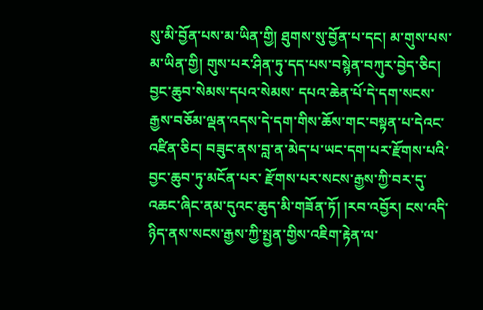སུ་མི་བྱོན་པས་མ་ཡིན་གྱི། ཐུགས་སུ་བྱོན་པ་དང། མ་གུས་པས་མ་ཡིན་གྱི། གུས་པར་ཤིན་ཏུ་དད་པས་བསྙེན་བཀུར་བྱེད་ཅིང། བྱང་ཆུབ་སེམས་དཔའ་སེམས་ དཔའ་ཆེན་པོ་དེ་དག་སངས་རྒྱས་བཅོམ་ལྡན་འདས་དེ་དག་གིས་ཆོས་གང་བསྟན་པ་དེའང་འཛིན་ཅིང། བཟུང་ནས་བླ་ན་མེད་པ་ཡང་དག་པར་རྫོགས་པའི་བྱང་ཆུབ་ཏུ་མངོན་པར་ རྫོགས་པར་སངས་རྒྱས་ཀྱི་བར་དུ་འཆང་ཞིང་ནམ་དུའང་ཆུད་མི་གཟོན་ཏོ། །རབ་འབྱོར། ངས་འདི་ཉིད་ནས་སངས་རྒྱས་ཀྱི་སྤྱན་གྱིས་འཇིག་རྟེན་ལ་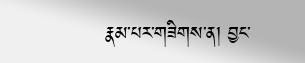རྣམ་པར་གཟིགས་ན། བྱང་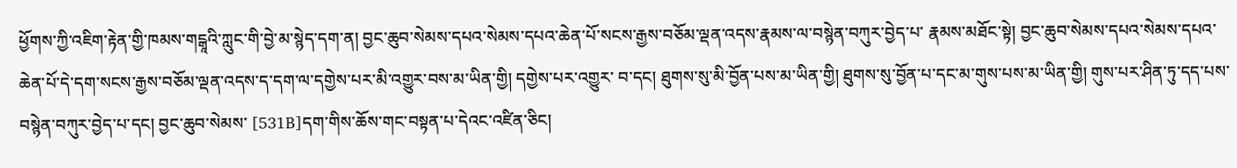ཕྱོགས་ཀྱི་འཇིག་རྟེན་གྱི་ཁམས་གངྒཱའི་ཀླུང་གི་བྱེ་མ་སྙེད་དག་ན། བྱང་ཆུབ་སེམས་དཔའ་སེམས་དཔའ་ཆེན་པོ་སངས་རྒྱས་བཅོམ་ལྡན་འདས་རྣམས་ལ་བསྙེན་བཀུར་བྱེད་པ་ རྣམས་མཐོང་སྟེ། བྱང་ཆུབ་སེམས་དཔའ་སེམས་དཔའ་ཆེན་པོ་དེ་དག་སངས་རྒྱས་བཅོམ་ལྡན་འདས་ད་དག་ལ་དགྱེས་པར་མི་འགྱུར་བས་མ་ཡིན་གྱི། དགྱེས་པར་འགྱུར་ བ་དང། ཐུགས་སུ་མི་བྱོན་པས་མ་ཡིན་གྱི། ཐུགས་སུ་བྱོན་པ་དང་མ་གུས་པས་མ་ཡིན་གྱི། གུས་པར་ཤིན་ཏུ་དད་པས་བསྙེན་བཀུར་བྱེད་པ་དང། བྱང་ཆུབ་སེམས་ [531B]དག་གིས་ཆོས་གང་བསྟན་པ་དེའང་འཛིན་ཅིང།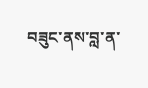བཟུང་ནས་བླ་ན་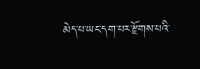མེད་པ་ཡང་དག་པར་རྫོགས་པའི་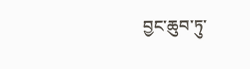བྱང་ཆུབ་ཏུ་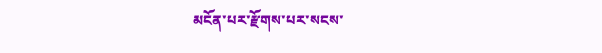མངོན་པར་རྫོགས་པར་སངས་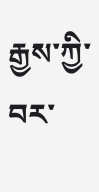རྒྱས་ཀྱི་བར་